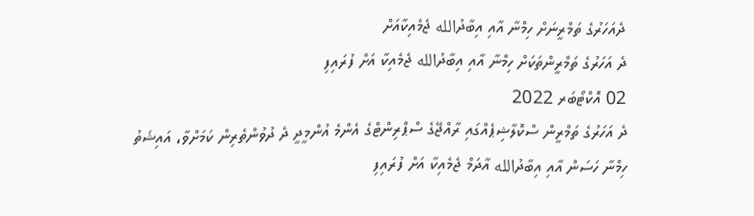ދެއަހަރުގެ ތަމްރީނަށް ހިމްނާ އާއި އިބާދުالله ޖެމެއިކާއަށް
ދެ އަހަރުގެ ތަމްރީންތަކަށް ހިމްނާ އާއި އިބާދުالله ޖެމެއިކާ އަށް ފުރައިފި
02 އޮކްޓޯބަރ 2022
ދެ އަހަރުގެ ތަމްރީން ސްކޮލާޝިޕެއްގައި ރާއްޖޭގެ ސްޕްރިންޓްގެ އެންމެ އުންމީދީ ދެ ދުވުންތެރިން ކަމަށްވާ، އައިޝަތު ހިމްނާ ހަސަން އާއި އިބާދުالله އާދަމް ޖެމެއިކާ އަށް ފުރައިފި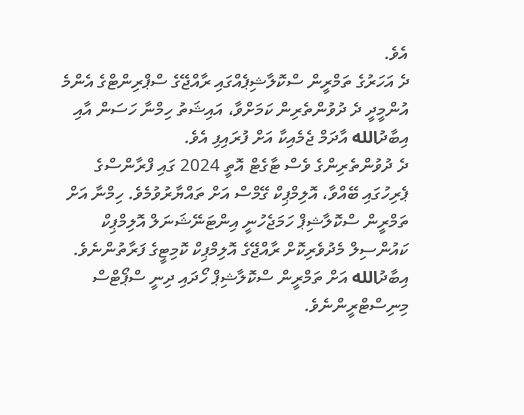އެވެ.
ދެ އަހަރުގެ ތަމްރީން ސްކޮލާޝިޕެއްގައި ރާއްޖޭގެ ސްޕްރިންޓްގެ އެންމެ އުންމީދީ ދެ ދުވުންތެރިން ކަމަށްވާ، އައިޝަތު ހިމްނާ ހަސަން އާއި އިބާދުالله އާދަމް ޖެމެއިކާ އަށް ފުރައިފި އެވެ.
ދެ ދުވުންތެރިންގެ ވެސް ޓާގެޓް އޮތީ 2024 ގައި ފްރާންސްގެ ޕެރިހުގައި ބޭއްވާ، އޮލިމްޕިކް ގޭމްސް އަށް ތައްޔާރުވުމެވެ. ހިމްނާ އަށް ތަމްރީން ސްކޮލާޝިޕް ހަމަޖެހުނީ އިންޓަނޭޝަނަލް އޮލިމްޕިކް ކައުންސިލް މެދުވެރިކޮށް ރާއްޖޭގެ އޮލިމްޕިކް ކޮމިޓީގެ ފަރާތުންނެވެ. އިބާދުالله އަށް ތަމްރީން ސްކޮލާޝިޕް ހޯދައި ދިނީ ސްޕޯޓްސް މިނިސްޓްރީންނެވެ.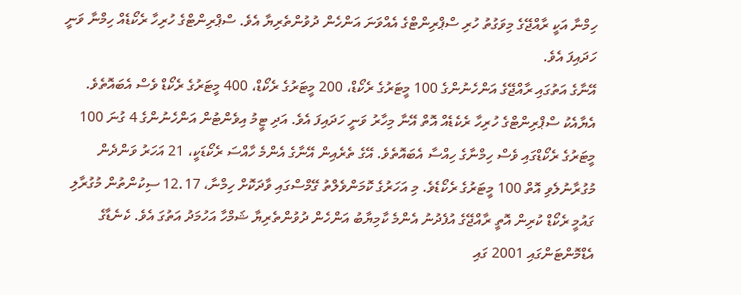ހިމްނާ އަކީ ރާއްޖޭގެ މިވަގުތު ހުރި ސްޕްރިންޓްގެ އެއްވަނަ އަންހެން ދުވުންތެރިޔާ އެވެ. ސްޕްރިންޓްގެ ހުރިހާ ރެކޯޑެއް ހިމްނާ ވަނީ ހަދައިފަ އެވެ.
އޭނާގެ އަތުގައި ރާއްޖޭގެ އަންހެނުންގެ 100 މީޓަރުގެ ރެކޯޑް، 200 މީޓަރުގެ ރެކޯޑް، 400 މީޓަރުގެ ރެކޯޑް ވެސް އެބައޮތެވެ. އެޔާއެކު ސްޕްރިންޓްގެ ހުރިހާ ރެކެޑެއް އޮތް އޭނާ މިހާރު ވަނީ ހަދައިފަ އެވެ. އަދި ޓީމު އިވެންޓުން އަންހެނުންގެ 4 ގުނަ 100 މީޓަރުގެ ރެކޯޑްގައި ވެސް ހިމްނާގެ ހިއްސާ އެބައޮތެވެ. އޭގެ ތެރެއިން އޭނާގެ އެންމެ ހާއްސަ ރެކޯޑަކީ، 21 އަހަރު ވަންދެން މުގުރާނުލެވި އޮތް 100 މީޓަރުގެ ރެކޯޑެވެ. މި އަހަރުގެ ކޮމަންވެލްތު ގޭމްސްގައި ވާދަކޮށް ހިމްނާ، 12.17 ސިކުންތުން މުގުރާލި ގައުމީ ރެކޯޑް ކުރިން އޮތީ ރާއްޖޭގެ އުފެދުނު އެންމެ ކާމިޔާބު އަންހެން ދުވުންތެރިޔާ ޝަމްހާ އަހުމަދު އަތުގަ އެވެ. ކެނެޑާގެ އެޑްމޮންޓަންގައި 2001 ގައި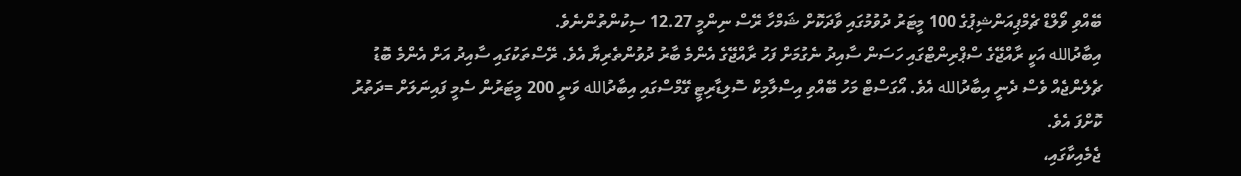ބޭއްވި ވޯލްޑް ޗެމްޕިއަންޝިޕުގެ 100 މީޓަރު ދުވުމުގައި ވާދަކޮށް ޝަމްހާ ރޭސް ނިންމީ 12.27 ސިކުންތުންނެވެ.
އިބާދުالله އަކީ ރާއްޖޭގެ ސްޕްރިންޓްގައި ހަސަން ސާއިދު ނެގުމަށް ފަހު ރާއްޖޭގެ އެންމެ ބާރު ދުވުންތެރިޔާ އެވެ. ރޭސްތަކުގައި ސާއިދު އަށް އެންމެ ބޮޑު ޗެލެންޖެއް ވެސް ދެނީ އިބާދުالله އެވެ. އޯގަސްޓް މަހު ބޭއްވި އިސްލާމިކް ސޮލިޑާރިޓީ ގޭމްސްގައި އިބާދުالله ވަނީ 200 މީޓަރުން ސެމީ ފައިނަލަށް =ދަތުރު ކޮށްފަ އެވެ.
ޖެމެއިކާގައި،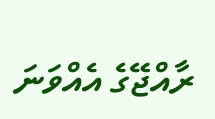ރާއްޖޭގެ އެއްވަނަ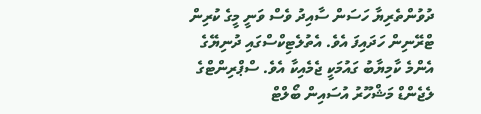ދުވުންތެރިޔާ ހަސަން ސާއިދު ވެސް ވަނީ މީގެ ކުރިން ޓްރޭނިން ހަދައިފަ އެވެ. އެތުލެޓިކްސްގައި ދުނިޔޭގެ އެންމެ ކާމިޔާބު ގައުމަކީ ޖެމެއިކާ އެވެ. ސްޕްރިންޓްގެ ލެޖެންޑް މަޝްހޫރު އުސައިން ބޯލްޓް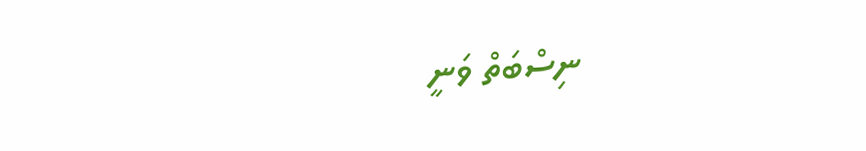ނިސްބަތް ވަނީ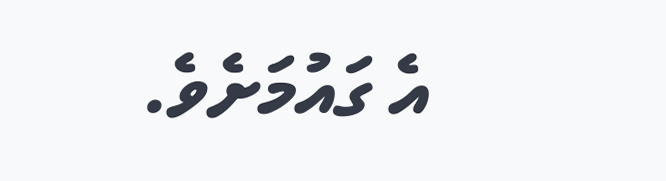އެ ގައުމަށެވެ.